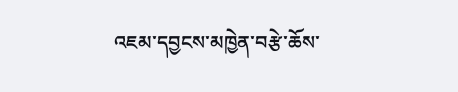འཇམ་དབྱངས་མཁྱེན་བརྩེ་ཆོས་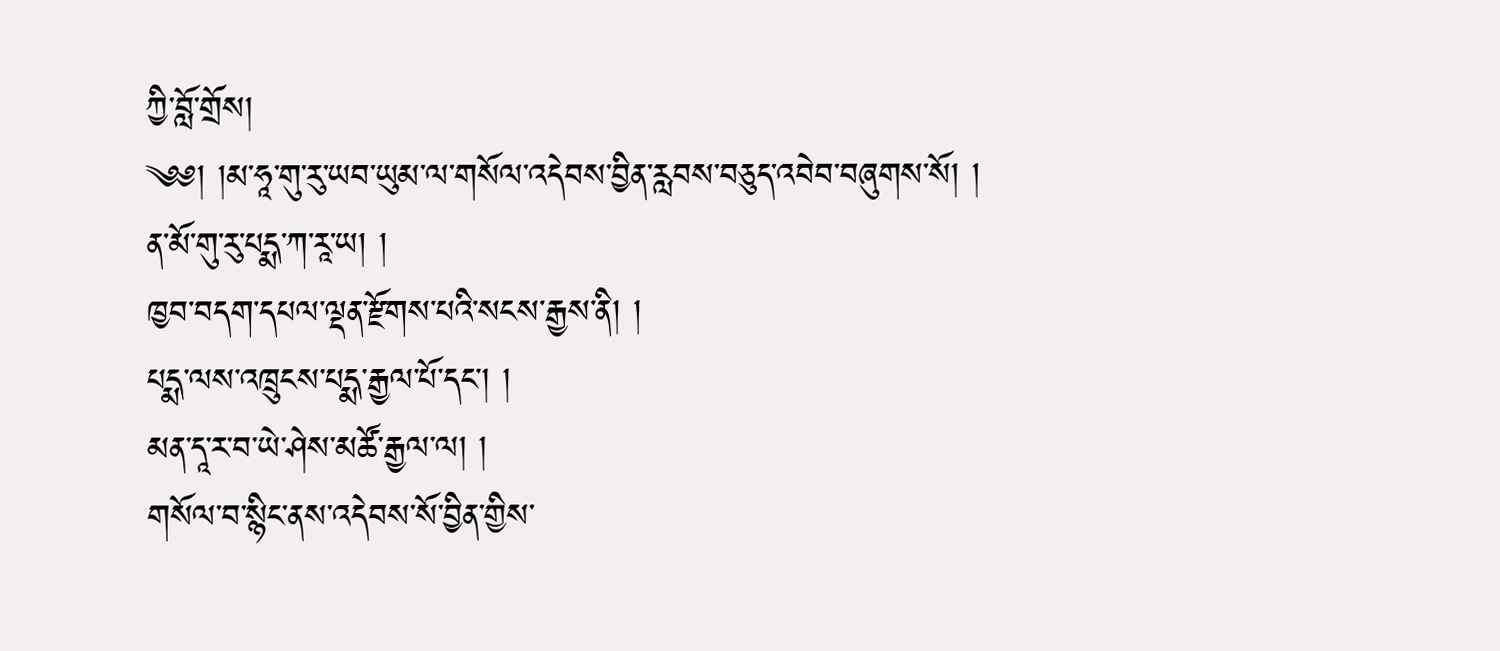ཀྱི་བློ་གྲོས།
༄༅། །མ་ཧཱ་གུ་རུ་ཡབ་ཡུམ་ལ་གསོལ་འདེབས་བྱིན་རླབས་བཅུད་འབེབ་བཞུགས་སོ། །
ན་མོ་གུ་རུ་པདྨ་ཀ་རཱ་ཡ། །
ཁྱབ་བདག་དཔལ་ལྡན་རྫོགས་པའི་སངས་རྒྱས་ནི། །
པདྨ་ལས་འཁྲུངས་པདྨ་རྒྱལ་པོ་དང་། །
མན་དཱ་ར་བ་ཡེ་ཤེས་མཚོ་རྒྱལ་ལ། །
གསོལ་བ་སྙིང་ནས་འདེབས་སོ་བྱིན་གྱིས་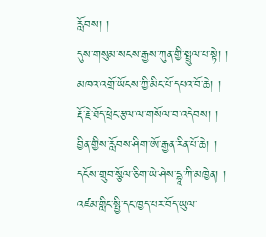རློབས། །
དུས་གསུམ་སངས་རྒྱས་ཀུན་གྱི་སྤྲུལ་པ་སྟེ། །
མཁའ་འགྲོ་ཡོངས་ཀྱི་མིང་པོ་དཔའ་བོ་ཆེ། །
རྡོ་རྗེ་ཐོད་ཕྲེང་རྩལ་ལ་གསོལ་བ་འདེབས། །
བྱིན་གྱིས་རློབས་ཤིག་ཨོ་རྒྱན་རིན་པོ་ཆེ། །
དངོས་གྲུབ་སྩོལ་ཅིག་ཡེ་ཤེས་དྷཱ་ཀི་མཁྱེན། །
འཛམ་གླིང་སྤྱི་དང་ཁྱད་པར་བོད་ཡུལ་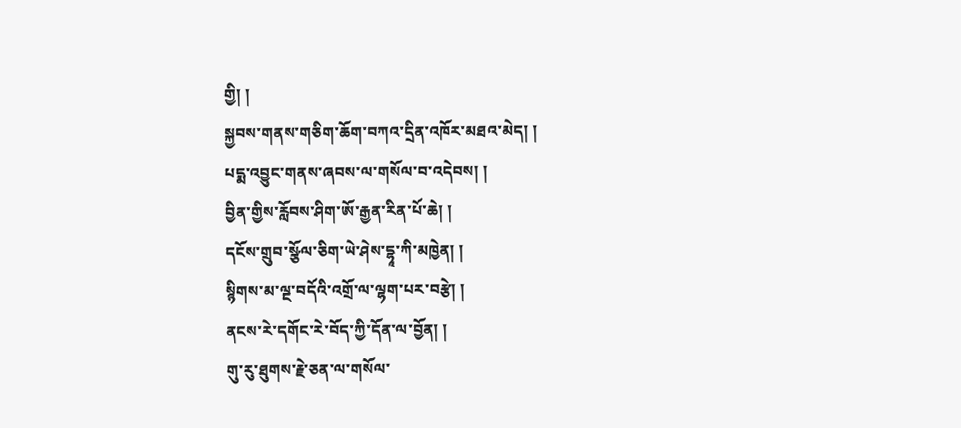གྱི། །
སྐྱབས་གནས་གཅིག་ཆོག་བཀའ་དྲིན་འཁོར་མཐའ་མེད། །
པདྨ་འབྱུང་གནས་ཞབས་ལ་གསོལ་བ་འདེབས། །
བྱིན་གྱིས་རློབས་ཤིག་ཨོ་རྒྱན་རིན་པོ་ཆེ། །
དངོས་གྲུབ་སྩོལ་ཅིག་ཡེ་ཤེས་དྷཱ་ཀི་མཁྱེན། །
སྙིགས་མ་ལྔ་བདོའི་འགྲོ་ལ་ལྷག་པར་བརྩེ། །
ནངས་རེ་དགོང་རེ་བོད་ཀྱི་དོན་ལ་བྱོན། །
གུ་རུ་ཐུགས་རྗེ་ཅན་ལ་གསོལ་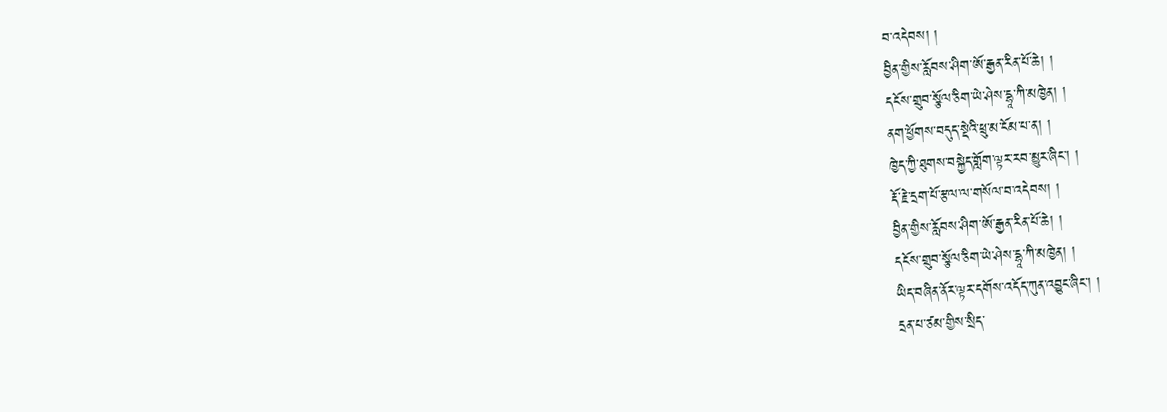བ་འདེབས། །
བྱིན་གྱིས་རློབས་ཤིག་ཨོ་རྒྱན་རིན་པོ་ཆེ། །
དངོས་གྲུབ་སྩོལ་ཅིག་ཡེ་ཤེས་དྷཱ་ཀི་མཁྱེན། །
ནག་ཕྱོགས་བདུད་སྡེའི་ཕྲུ་མ་ངོམ་པ་ན། །
ཁྱེད་ཀྱི་ཐུགས་བསྐྱེད་གློག་ལྟར་རབ་མྱུར་ཞིང་། །
རྡོ་རྗེ་དྲག་པོ་རྩལ་ལ་གསོལ་བ་འདེབས། །
བྱིན་གྱིས་རློབས་ཤིག་ཨོ་རྒྱན་རིན་པོ་ཆེ། །
དངོས་གྲུབ་སྩོལ་ཅིག་ཡེ་ཤེས་དྷཱ་ཀི་མཁྱེན། །
ཡིད་བཞིན་ནོར་ལྟར་དགོས་འདོད་ཀུན་འབྱུང་ཞིང་། །
དྲན་པ་ཙམ་གྱིས་སྲིད་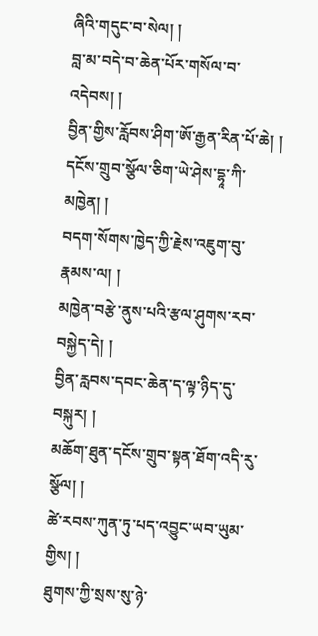ཞིའི་གདུང་བ་སེལ། །
བླ་མ་བདེ་བ་ཆེན་པོར་གསོལ་བ་འདེབས། །
བྱིན་གྱིས་རློབས་ཤིག་ཨོ་རྒྱན་རིན་པོ་ཆེ། །
དངོས་གྲུབ་སྩོལ་ཅིག་ཡེ་ཤེས་དྷཱ་ཀི་མཁྱེན། །
བདག་སོགས་ཁྱེད་ཀྱི་རྗེས་འཇུག་བུ་རྣམས་ལ། །
མཁྱེན་བརྩེ་ནུས་པའི་རྩལ་ཤུགས་རབ་བསྐྱེད་དེ། །
བྱིན་རླབས་དབང་ཆེན་ད་ལྟ་ཉིད་དུ་བསྐུར། །
མཆོག་ཐུན་དངོས་གྲུབ་སྟན་ཐོག་འདི་རུ་སྩོལ། །
ཚེ་རབས་ཀུན་ཏུ་པད་འབྱུང་ཡབ་ཡུམ་གྱིས། །
ཐུགས་ཀྱི་སྲས་སུ་ཉེ་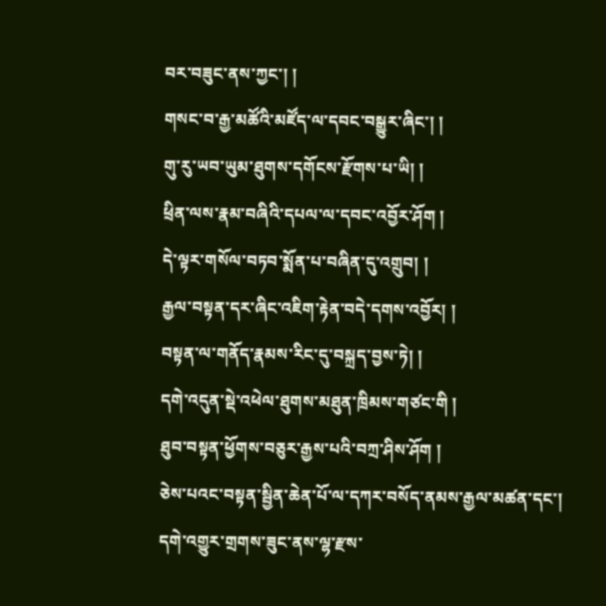བར་བཟུང་ནས་ཀྱང་། །
གསང་བ་རྒྱ་མཚོའི་མཛོད་ལ་དབང་བསྒྱུར་ཞིང་། །
གུ་རུ་ཡབ་ཡུམ་ཐུགས་དགོངས་རྫོགས་པ་ཡི། །
ཕྲིན་ལས་རྣམ་བཞིའི་དཔལ་ལ་དབང་འབྱོར་ཤོག །
དེ་ལྟར་གསོལ་བཏབ་སྨོན་པ་བཞིན་དུ་འགྲུབ། །
རྒྱལ་བསྟན་དར་ཞིང་འཇིག་རྟེན་བདེ་དགས་འབྱོར། །
བསྟན་ལ་གནོད་རྣམས་རིང་དུ་བསྐྲད་བྱས་ཏེ། །
དགེ་འདུན་སྡེ་འཕེལ་ཐུགས་མཐུན་ཁྲིམས་གཙང་གི །
ཐུབ་བསྟན་ཕྱོགས་བཅུར་རྒྱས་པའི་བཀྲ་ཤིས་ཤོག །
ཅེས་པའང་བསྟན་སྦྱིན་ཆེན་པོ་ལ་དཀར་བསོད་ནམས་རྒྱལ་མཚན་དང་། དགེ་འགྱུར་གྲགས་ཟུང་ནས་ལྷ་རྫས་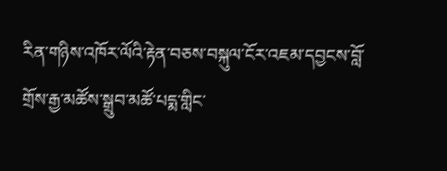རིན་གཉིས་འཁོར་ལོའི་རྟེན་བཅས་བསྐུལ་ངོར་འཇམ་དབྱངས་བློ་གྲོས་རྒྱ་མཚོས་སྒྲུབ་མཚོ་པདྨ་གླིང་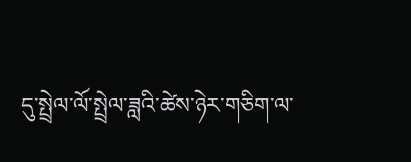དུ་སྤྲེལ་ལོ་སྤྲེལ་ཟླའི་ཚེས་ཉེར་གཅིག་ལ་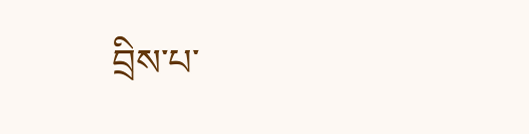བྲིས་པ་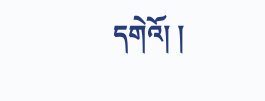དགེའོ། །